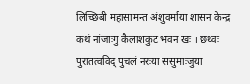लिच्छिबी महासामन्त अंशुवर्माया शासन केन्द्र कथं नांजाःगु कैलाशकुट भवन खः । छथ्वः पुरातत्वविद् पुचलं नरःया ससुमाःजुया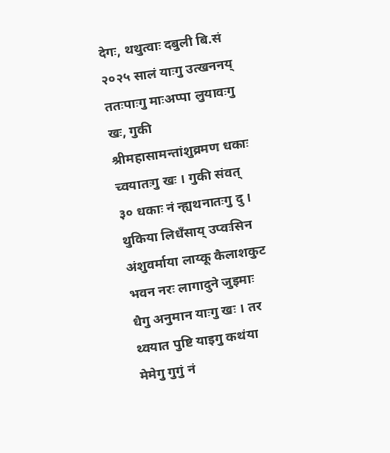देगः, थथुत्वाः दबुली बि.सं २०२५ सालं याःगु उत्खननय् ततःपाःगु माःअप्पा लुयावःगु खः, गुकी श्रीमहासामन्तांशुव्रमण धकाः च्वयातःगु खः । गुकी संवत् ३० धकाः नं न्ह्यथनातःगु दु । थुकिया लिधँसाय् उप्वःसिन अंशुवर्माया लाय्कू कैलाशकुट भवन नरः लागादुने जुइमाः धैगु अनुमान याःगु खः । तर थ्वयात पुष्टि याइगु कथंया मेमेगु गुगुं नं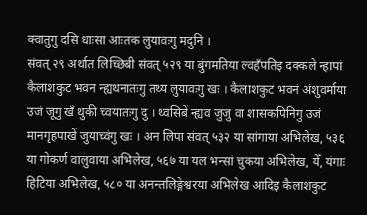क्वातुगु दसि धाःसा आःतक लुयावःगु मदुनि ।
संवत् २९ अर्थात लिच्छिबी संवत् ५२९ या बुंगमतिया ल्वहँपतिइ दक्कले न्हापां कैलाशकुट भवन न्ह्यथनातःगु तथ्य लुयावःगु खः । कैलाशकुट भवनं अंशुवर्माया उजं जूगु खँ थुकी च्वयातःगु दु । थ्वसिबें न्ह्यव जुजु वा शासकपिनिगु उजं मानगृहपाखें जुयाच्वंगु खः । अन लिपा संवत् ५३२ या सांगाया अभिलेख, ५३६ या गोकर्ण वालुवाया अभिलेख, ५६७ या यल भन्सां चुकया अभिलेख, येँ, यंगाः हिटिया अभिलेख, ५८० या अनन्तलिङ्गेश्वरया अभिलेख आदिइ कैलाशकुट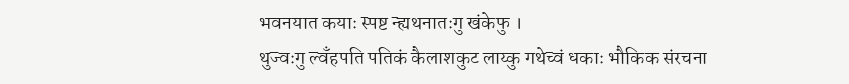भवनयात कयाः स्पष्ट न्ह्यथनातःगु खंकेफु ।
थुज्वःगु ल्वँहपति पतिकं कैलाशकुट लाय्कु गथेच्वं धकाः भौकिक संरचना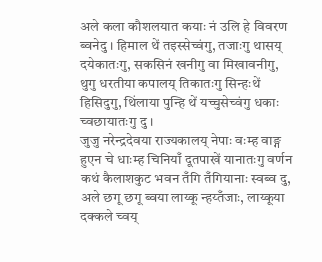अले कला कौशलयात कयाः नं उलि हे विवरण ब्वनेदु । हिमाल थें तइस्सेच्वंगु, तजाःगु थासय् दयेकातःगु, सकसिनं खनीगु वा मिखावनीगु, थुगु धरतीया कपालय् तिकातःगु सिन्हःथें हिसिदुगु, थिंलाया पुन्हि थें यच्चुसेच्वंगु धकाः च्वछायातःगु दु ।
जुजु नरेन्द्रदेवया राज्यकालय् नेपाः वःम्ह वाङ्ग हुएन चे धाःम्ह चिनियाँ दूतपाखें यानातःगु वर्णन कथं कैलाशकुट भवन तँगि तँगियानाः स्वब्व दु, अले छगू छगू ब्वया लाय्कू न्हय्तँजाः, लाय्कूया दक्कले च्वय्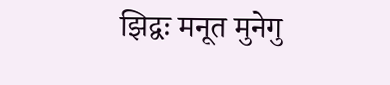झिद्वः मनूत मुनेगु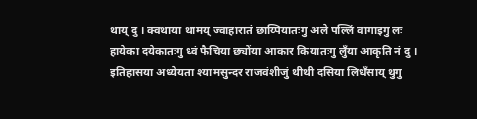थाय् दु । क्वथाया थामय् ज्वाहारातं छाय्पियातःगु अले पल्लिं वागाइगु लः हायेका दयेकातःगु ध्वं फैचिया छ्योंया आकार कियातःगु लुँया आकृति नं दु ।
इतिहासया अध्येयता श्यामसुन्दर राजवंशीजुं थीथी दसिया लिधँसाय् थुगु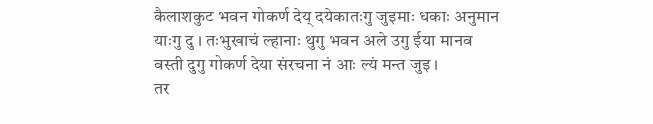कैलाशकुट भवन गोकर्ण देय् दयेकातःगु जुइमाः धकाः अनुमान याःगु दु । तःभुखाचं ल्हानाः थुगु भवन अले उगु ईया मानव वस्ती दुगु गोकर्ण देया संरचना नं आः ल्यं मन्त जुइ ।
तर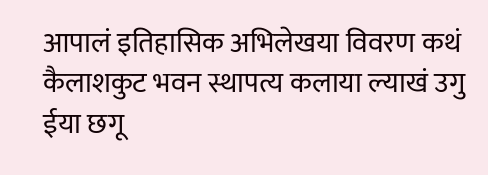आपालं इतिहासिक अभिलेखया विवरण कथं कैलाशकुट भवन स्थापत्य कलाया ल्याखं उगु ईया छगू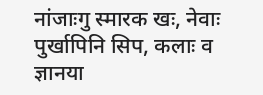नांजाःगु स्मारक खः, नेवाः पुर्खापिनि सिप, कलाः व ज्ञानया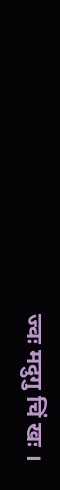ज्वः मदुगु चिं खः ।